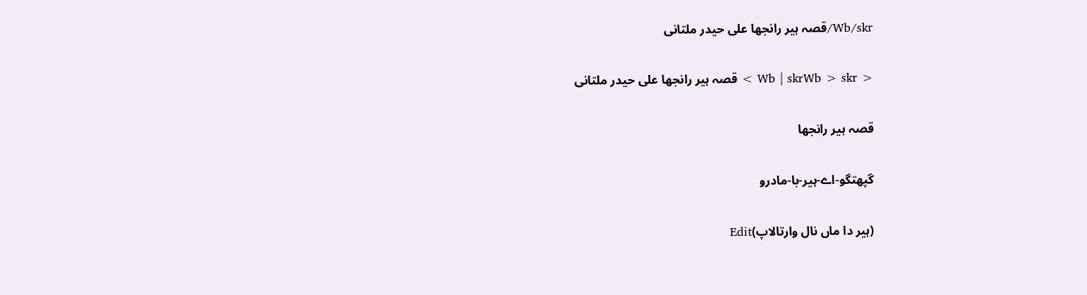Wb/skr/قصہ ہیر رانجھا علی حیدر ملتانی

< Wb | skrWb > skr > قصہ ہیر رانجھا علی حیدر ملتانی

قصہ ہیر رانجھا

گپھتگو-اے-ہیر-با-مادرو

(ہیر دا ماں نال وارتالاپ)Edit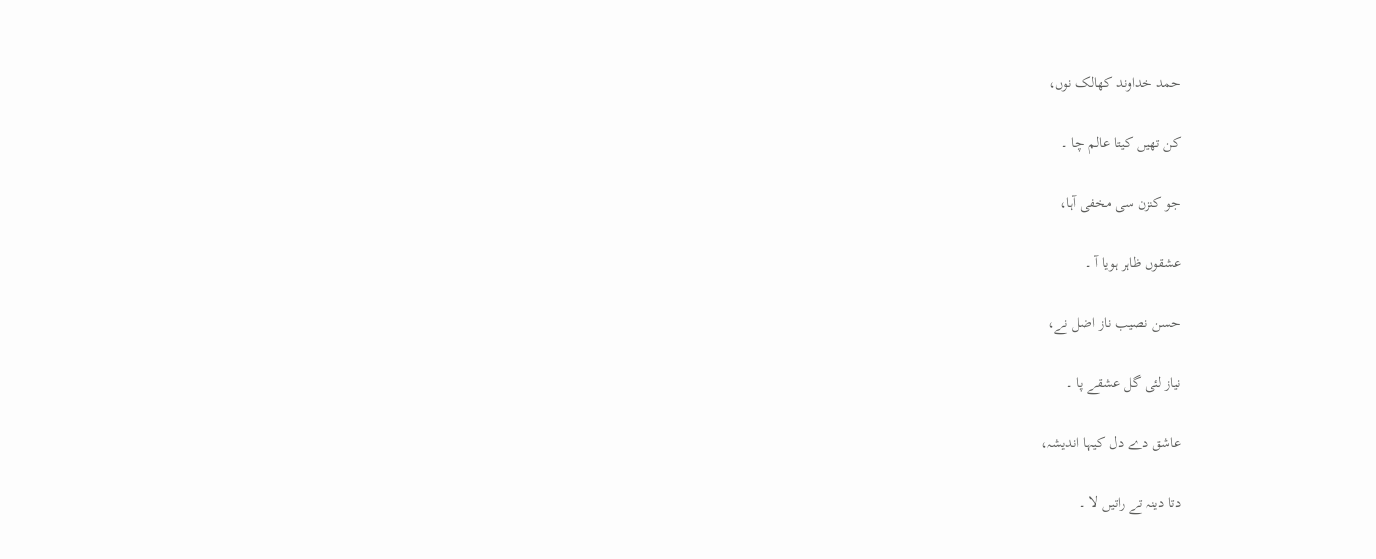حمد خداوند کھالک نوں،

کن تھیں کیتا عالم چا ۔

جو کنزن سی مخفی آہا،

عشقوں ظاہر ہویا آ ۔

حسن نصیب ناز اضل نے،

نیاز لئی گل عشقے پا ۔

عاشق دے دل کیہا اندیشہ،

دتا دینہ تے راتیں لا ۔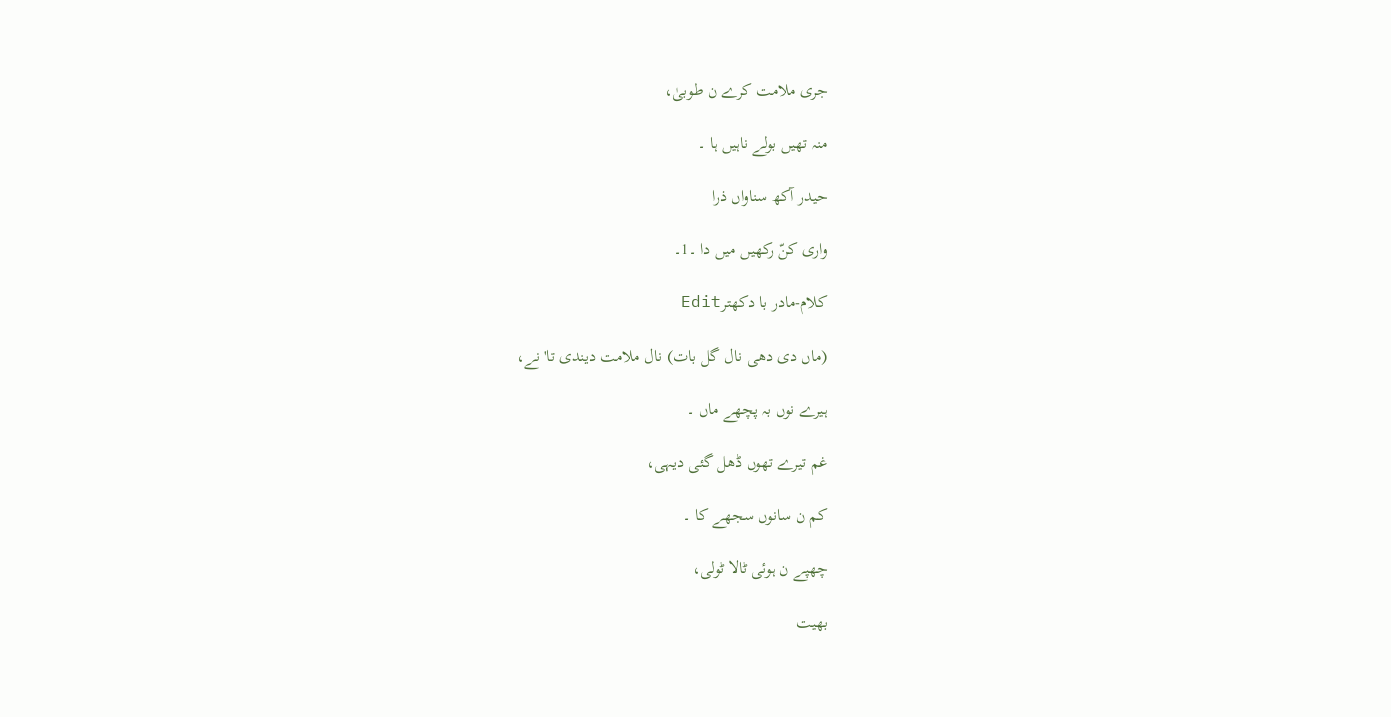جری ملامت کرے ن طوبیٰ،

منہ تھیں بولے ناہیں ہا ۔

حیدر آکھ سناواں ذرا

واری کنّ رکھیں میں دا ۔1۔

کلام-مادر با دکھترEdit

(ماں دی دھی نال گل بات) نال ملامت دیندی تا'نے،

ہیرے نوں بہ پچھے ماں ۔

غم تیرے تھوں ڈھل گئی دیہی،

کم ن سانوں سجھے کا ۔

چھپے ن ہوئی ٹالا ٹولی،

بھیت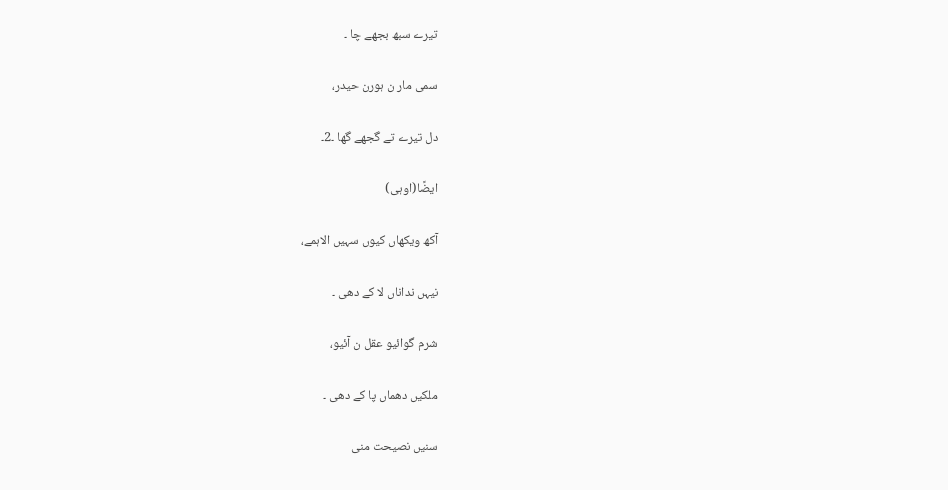تیرے سبھ بجھے چا ۔

سمی مار ن ہورن حیدر،

دل تیرے تے گجھے گھا ۔2۔

ایضًا(اوہی)

آکھ ویکھاں کیوں سہیں الاہمے،

نیہں نداناں لا کے دھی ۔

شرم گوائیو عقل ن آئیو،

ملکیں دھماں پا کے دھی ۔

سنیں نصیحت منی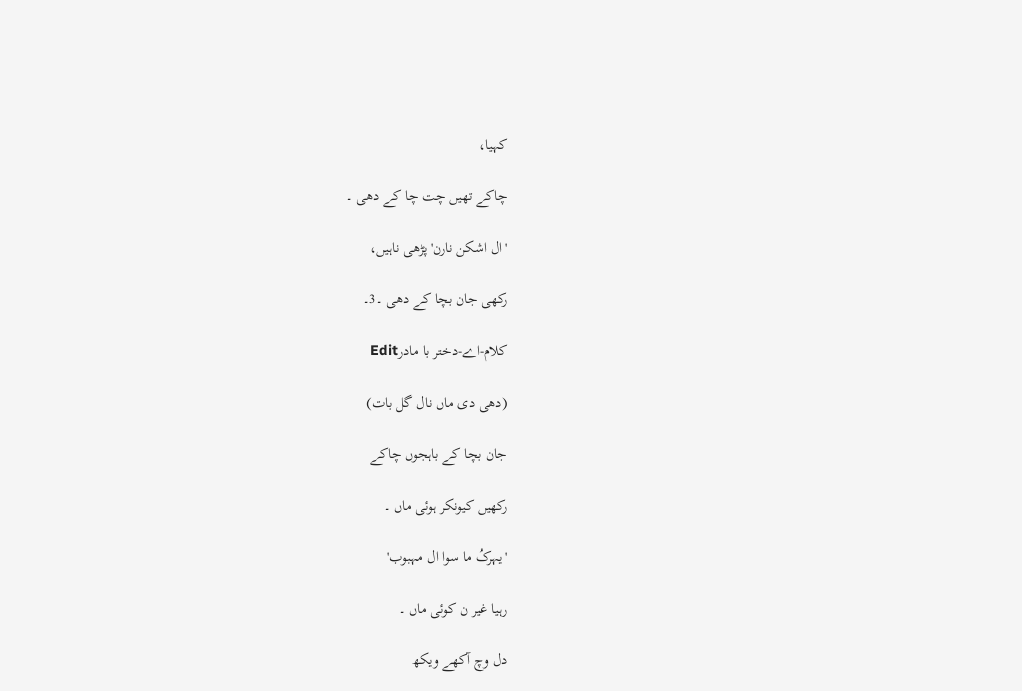کہیا،

چاکے تھیں چت چا کے دھی ۔

'ال اشکن نارن' پڑھی ناہیں،

رکھی جان بچا کے دھی ۔3۔

کلام-اے-دختر با مادرEdit

(دھی دی ماں نال گل بات)

جان بچا کے باہجوں چاکے

رکھیں کیونکر ہوئی ماں ۔

'یہرکُ ما سوا ال مہبوب'

رہیا غیر ن کوئی ماں ۔

دل وچ آکھے ویکھ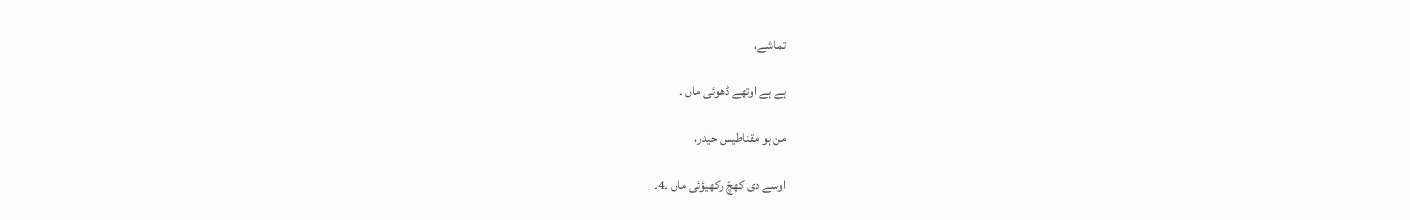تماشے،

ہے ہے اوتھے ڈھوئی ماں ۔

من ہو مقناطیس حیدر،

اوسے دی کھچّ رکھیؤئی ماں ۔4۔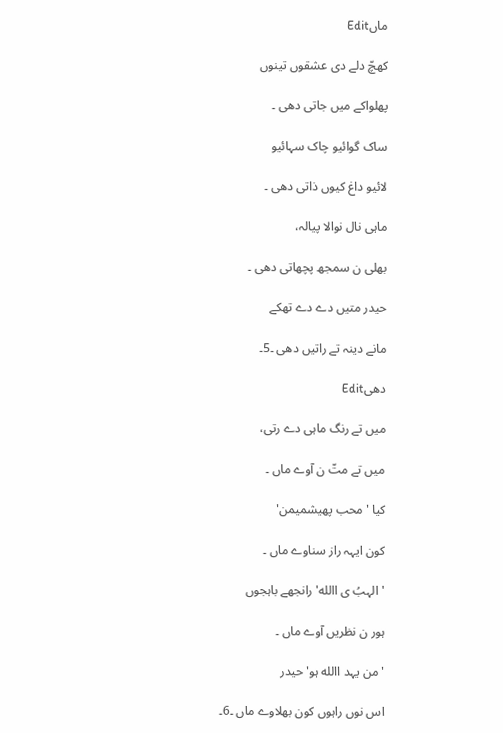ماںEdit

کھچّ دلے دی عشقوں تینوں

پھلواکے میں جاتی دھی ۔

ساک گوائیو چاک سہائیو

لائیو داغ کیوں ذاتی دھی ۔

ماہی نال نوالا پیالہ،

بھلی ن سمجھ پچھاتی دھی ۔

حیدر متیں دے دے تھکے

مانے دینہ تے راتیں دھی ۔5۔

دھیEdit

میں تے رنگ ماہی دے رتی،

میں تے متّ ن آوے ماں ۔

کیا 'محب پھیشمیمن'

کون ایہہ راز سناوے ماں ۔

'الہبُ ی االله' رانجھے باہجوں

ہور ن نظریں آوے ماں ۔

'من یہد االله ہو' حیدر

اس نوں راہوں کون بھلاوے ماں ۔6۔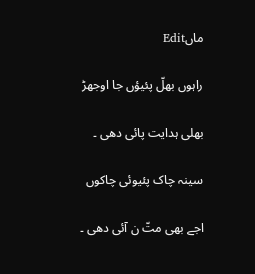ماںEdit

راہوں بھلّ پئیؤں جا اوجھڑ

بھلی ہدایت پائی دھی ۔

سینہ چاک پئیوئی چاکوں

اجے بھی متّ ن آئی دھی ۔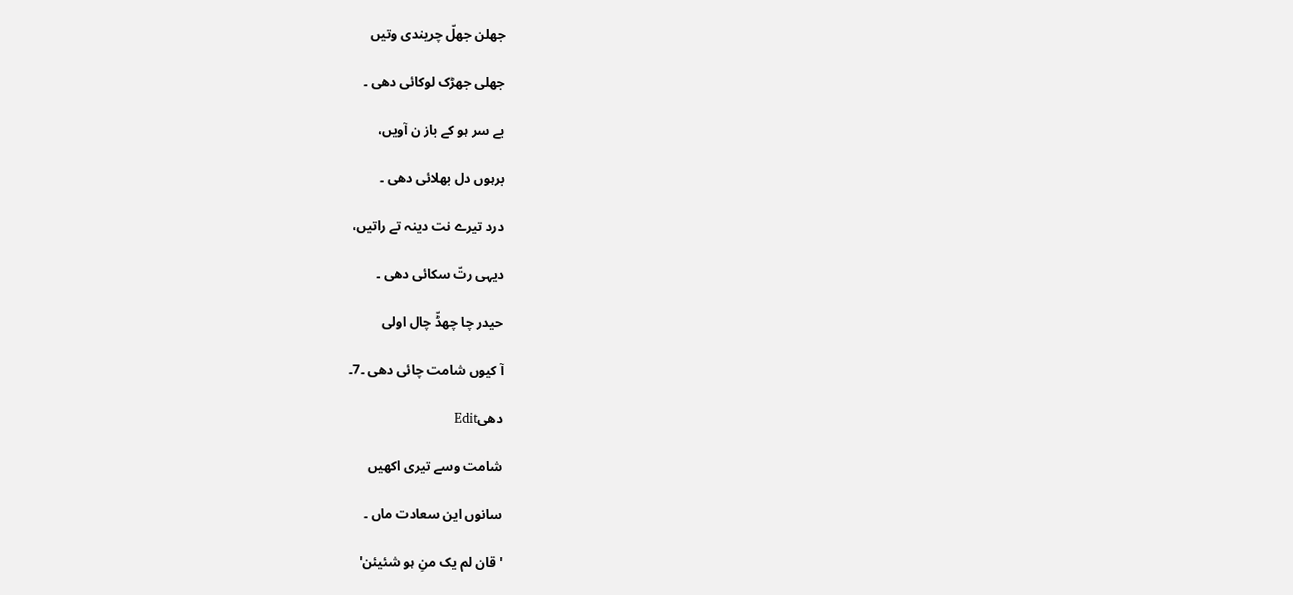جھلن جھلّ چریندی وتیں

جھلی جھڑک لوکائی دھی ۔

بے سر ہو کے باز ن آویں،

برہوں دل بھلائی دھی ۔

درد تیرے نت دینہ تے راتیں،

دیہی رتّ سکائی دھی ۔

حیدر چا چھڈّ چال اولی

آ کیوں شامت چائی دھی ۔7۔

دھیEdit

شامت وسے تیری اکھیں

سانوں این سعادت ماں ۔

'قان لم یک منِ ہو شئیئن'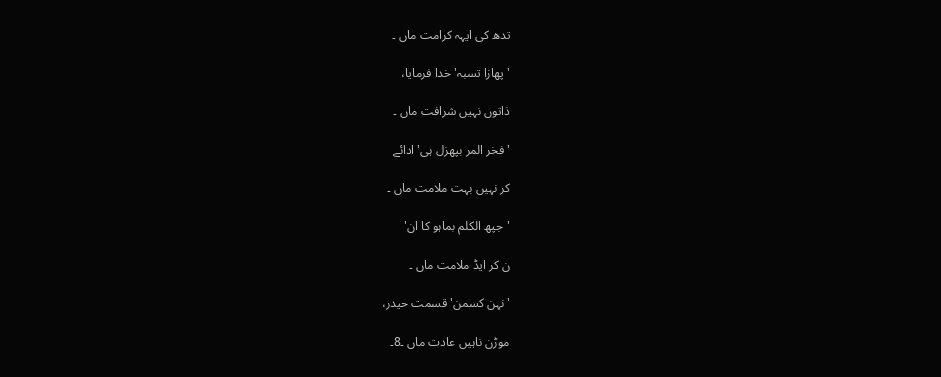تدھ کی ایہہ کرامت ماں ۔

'پھازا تسبہ' خدا فرمایا،

ذاتوں نہیں شرافت ماں ۔

'فخر المر بپھزل ہی' ادائے

کر نہیں بہت ملامت ماں ۔

'جپھ الکلم بماہو کا ان'

ن کر ایڈ ملامت ماں ۔

'نہن کسمن' قسمت حیدر،

موڑن ناہیں عادت ماں ۔8۔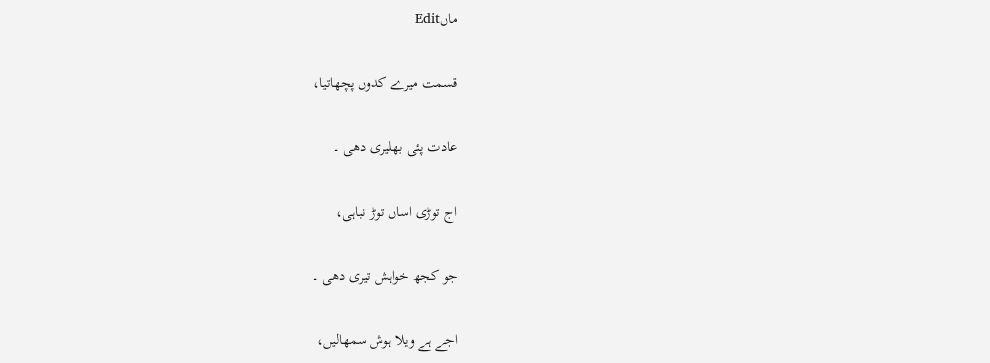ماںEdit

قسمت میرے کدوں پچھاتیا،

عادت پئی بھلیری دھی ۔

اج توڑی اساں توڑ نباہی،

جو کجھ خواہش تیری دھی ۔

اجے ہے ویلا ہوش سمھالیں،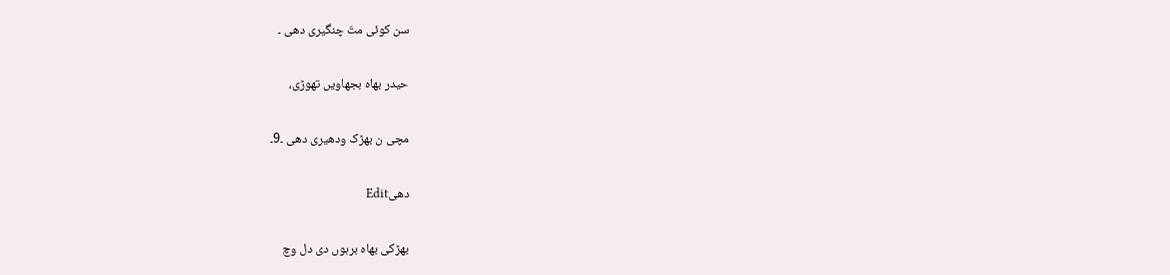سن کوئی متّ چنگیری دھی ۔

حیدر بھاہ بجھاویں تھوڑی،

مچی ن بھڑک ودھیری دھی ۔9۔

دھیEdit

بھڑکی بھاہ برہوں دی دل وچ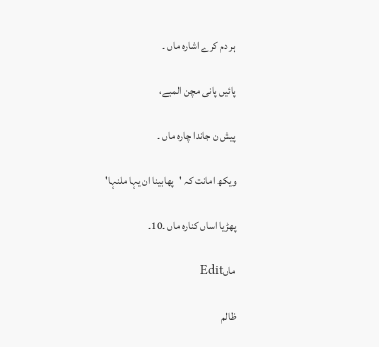ہر دم کرے اشارہ ماں ۔

پائیں پانی مچن المبے،

پیش ن جاندا چارہ ماں ۔

ویکھ امانت کہ 'پھابینا ان یہا ملنہا'

پھڑیا اساں کنارہ ماں ۔10۔

ماںEdit

ظالم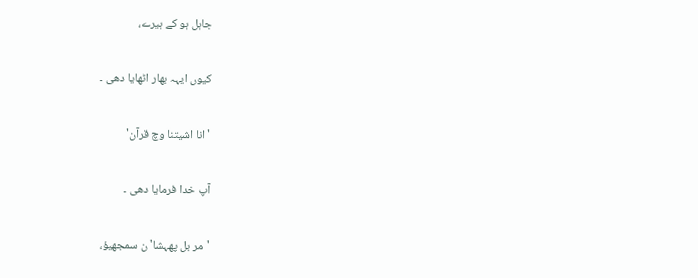جاہل ہو کے ہیرے،

کیوں ایہہ بھار اٹھایا دھی ۔

'انا اشیتنا وچ قرآن'

آپ خدا فرمایا دھی ۔

'مر بل پھہشا' ن سمجھیؤ،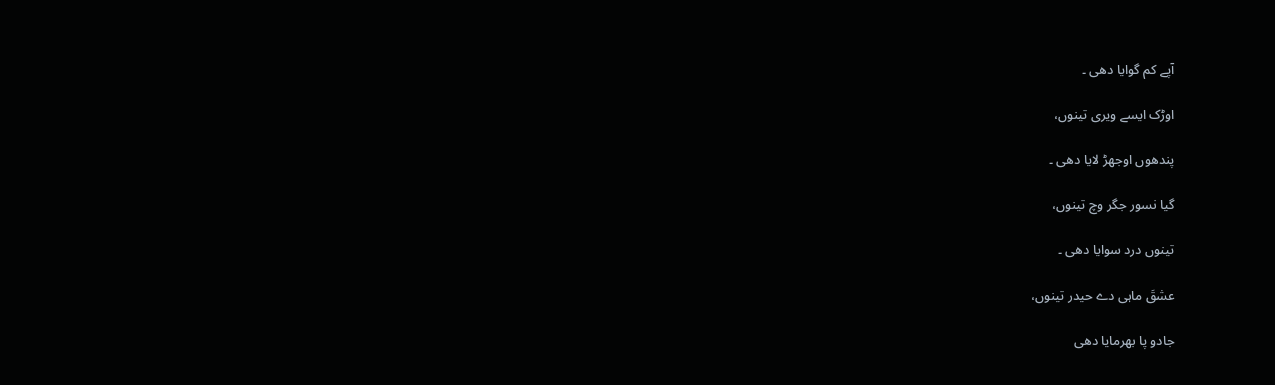آپے کم گوایا دھی ۔

اوڑک ایسے ویری تینوں،

پندھوں اوجھڑ لایا دھی ۔

گیا نسور جگر وچ تینوں،

تینوں درد سوایا دھی ۔

عشقَ ماہی دے حیدر تینوں،

جادو پا بھرمایا دھی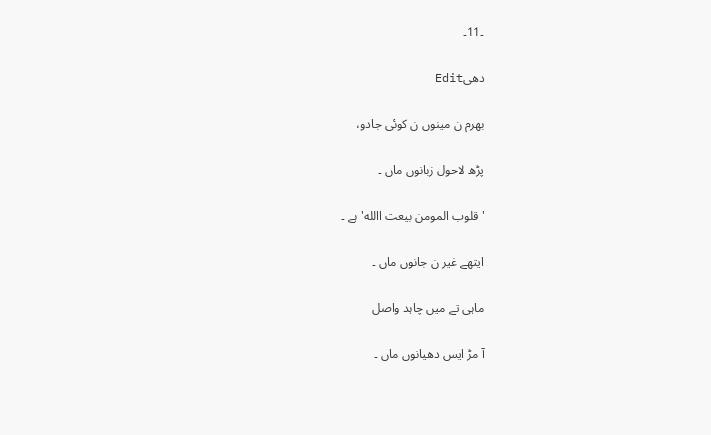۔11۔

دھیEdit

بھرم ن مینوں ن کوئی جادو،

پڑھ لاحول زبانوں ماں ۔

'قلوب المومن بیعت االله' ہے ۔

ایتھے غیر ن جانوں ماں ۔

ماہی تے میں چاہد واصل

آ مڑ ایس دھیانوں ماں ۔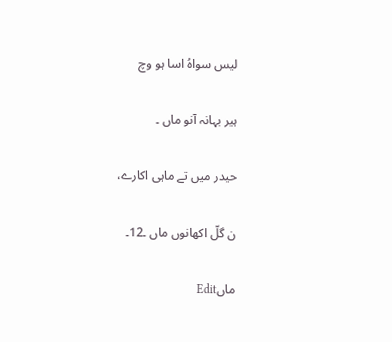لیس سواہُ اسا ہو وچ

ہیر بہانہ آنو ماں ۔

حیدر میں تے ماہی اکارے،

ن گلّ اکھانوں ماں ۔12۔

ماںEdit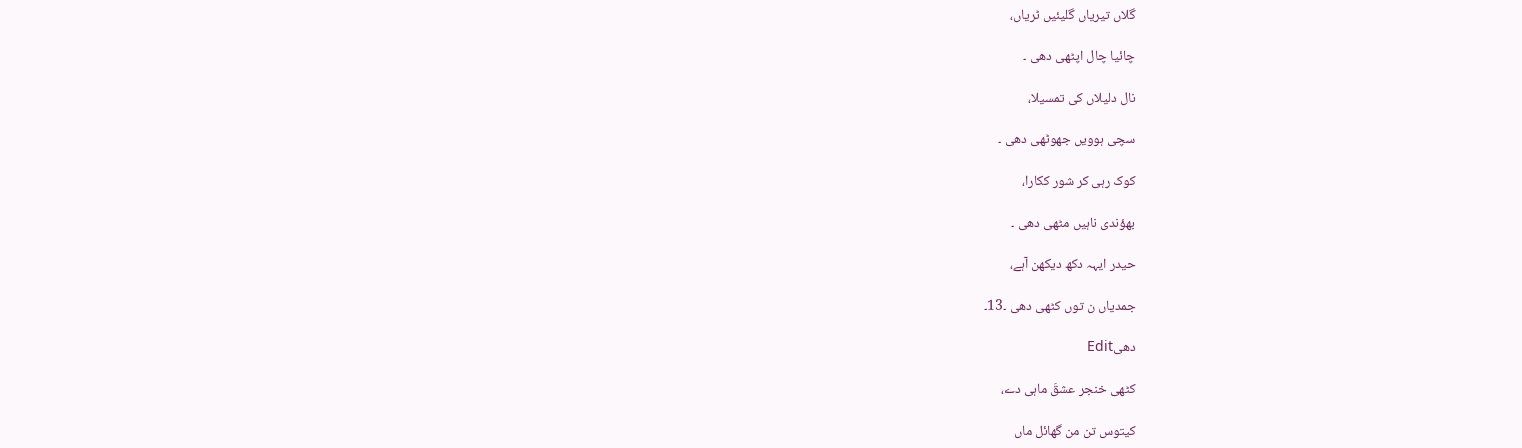گلاں تیریاں گلیئیں ٹریاں،

چائیا چال اپٹھی دھی ۔

نال دلیلاں کی تمسیلا،

سچی ہوویں جھوٹھی دھی ۔

کوک رہی کر شور ککارا،

بھؤندی ناہیں مٹھی دھی ۔

حیدر ایہہ دکھ دیکھن آہے،

جمدیاں ن توں کٹھی دھی ۔13۔

دھیEdit

کٹھی خنجر عشقَ ماہی دے،

کیتوس تن من گھائل ماں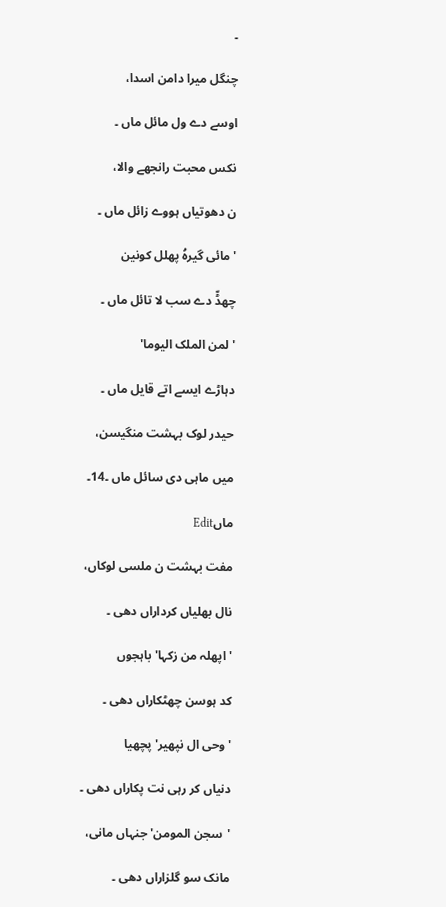۔

چنگل میرا دامن اسدا،

اوسے دے ول مائل ماں ۔

نکس محبت رانجھے والا،

ن دھوتیاں ہووے زائل ماں ۔

'مائی گیرہُ پھلل کونین

چھڈّ دے سب لا تائل ماں ۔

'لمن الملک الیوما'

دہاڑے ایسے اتے قایل ماں ۔

حیدر لوک بہشت منگیسن،

میں ماہی دی سائل ماں ۔14۔

ماںEdit

مفت بہشت ن ملسی لوکاں،

نال بھلیاں کرداراں دھی ۔

'اپھلہ من زکہا' باہجوں

کد ہوسن چھٹکاراں دھی ۔

'وحی ال نپھیر' پچھیا

دنیاں کر رہی نت پکاراں دھی ۔

'سجن المومن' جنہاں مانی،

مانک سو گلزاراں دھی ۔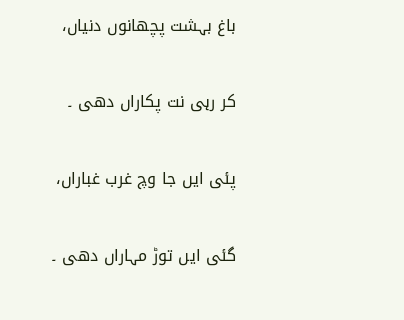باغ بہشت پچھانوں دنیاں،

کر رہی نت پکاراں دھی ۔

پئی ایں جا وچ غرب غباراں،

گئی ایں توڑ مہاراں دھی ۔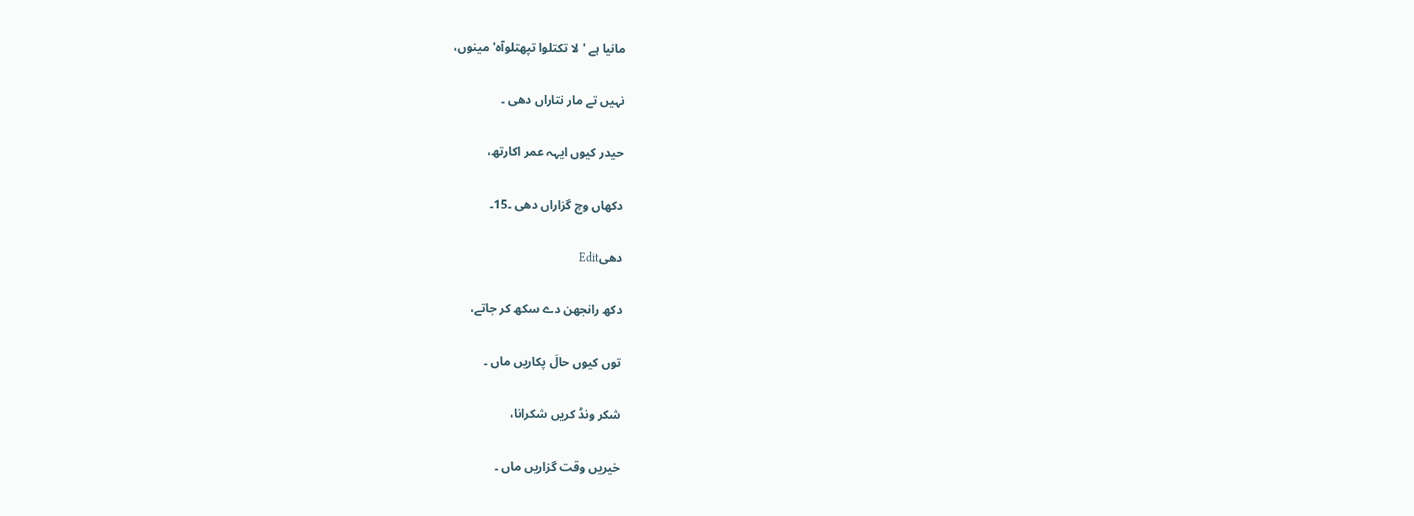مانیا ہے 'لا تکتلوا تپھتلوآہ' مینوں،

نہیں تے مار نتاراں دھی ۔

حیدر کیوں ایہہ عمر اکارتھ،

دکھاں وچ گزاراں دھی ۔15۔

دھیEdit

دکھ رانجھن دے سکھ کر جاتے،

توں کیوں حالَ پکاریں ماں ۔

شکر ونڈ کریں شکرانا،

خیریں وقت گزاریں ماں ۔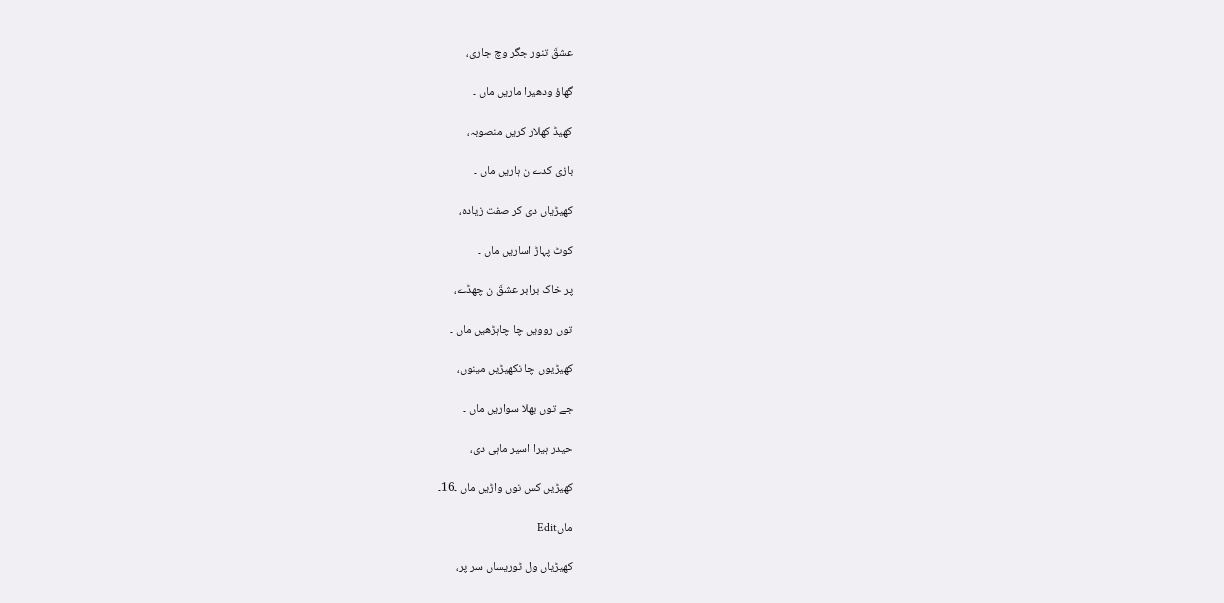عشقَ تنور جگر وچ جاری،

گھاؤ ودھیرا ماریں ماں ۔

کھیڈ کھلار کریں منصوبہ،

بازی کدے ن ہاریں ماں ۔

کھیڑیاں دی کر صفت زیادہ،

کوٹ پہاڑ اساریں ماں ۔

پر خاک برابر عشقَ ن چھڈے،

توں روویں چا چاہڑھیں ماں ۔

کھیڑیوں چا نکھیڑیں مینوں،

جے توں بھلا سواریں ماں ۔

حیدر ہیرا اسیر ماہی دی،

کھیڑیں کس نوں واڑیں ماں ۔16۔

ماںEdit

کھیڑیاں ول ٹوریساں سر پر،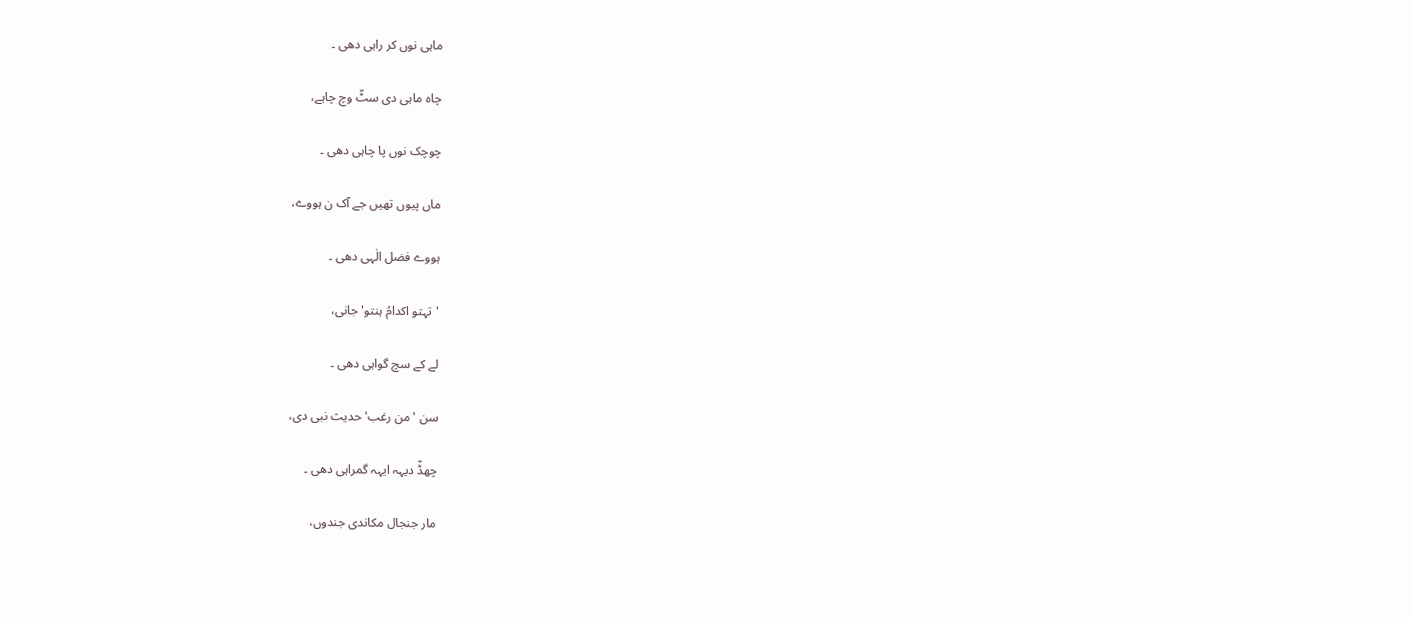ماہی نوں کر راہی دھی ۔

چاہ ماہی دی سٹّ وچ چاہے،

چوچک نوں پا چاہی دھی ۔

ماں پیوں تھیں جے آک ن ہووے،

ہووے فضل الٰہی دھی ۔

'تہتو اکدامُ ہنتو' جانی،

لے کے سچ گواہی دھی ۔

سن 'من رغب' حدیث نبی دی،

چھڈّ دیہہ ایہہ گمراہی دھی ۔

مار جنجال مکاندی جندوں،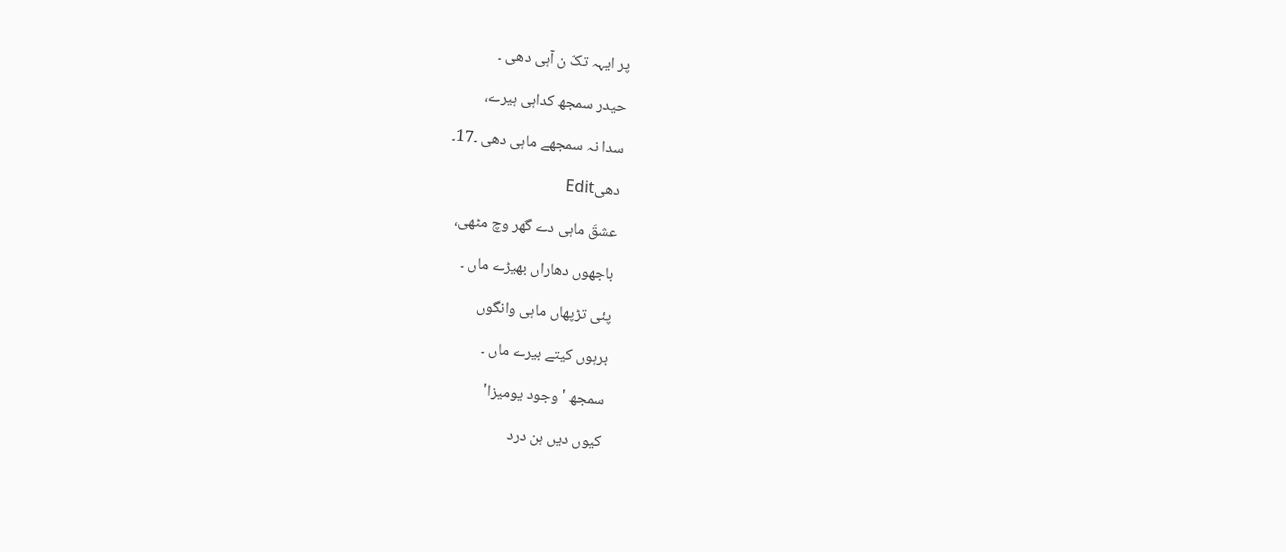پر ایہہ تکّ ن آہی دھی ۔

حیدر سمجھ کداہی ہیرے،

سدا نہ سمجھے ماہی دھی ۔17۔

دھیEdit

عشقَ ماہی دے گھر وچ مٹھی،

باجھوں دھاراں بھیڑے ماں ۔

پئی تڑپھاں ماہی وانگوں

برہوں کیتے بیرے ماں ۔

سمجھ 'وجود یومیزا'

کیوں دیں ہن درد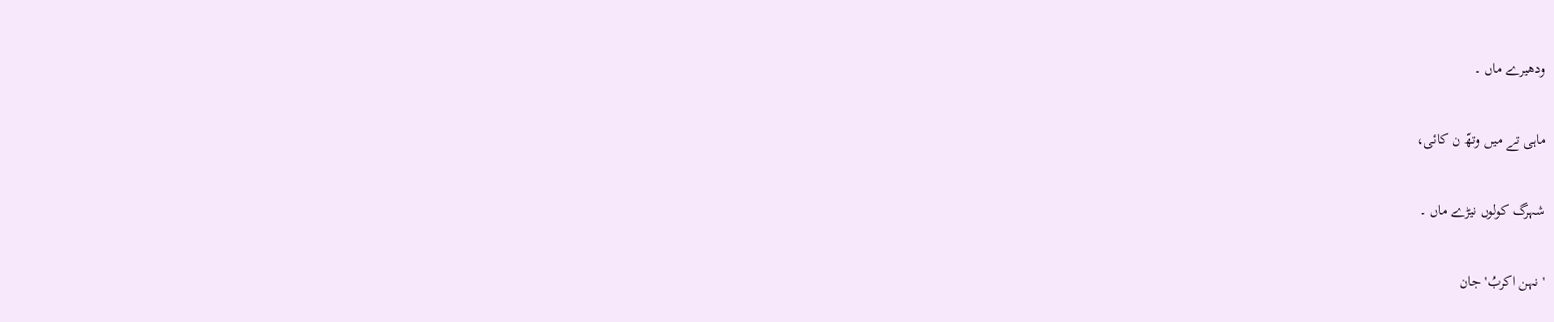ودھیرے ماں ۔

ماہی تے میں وتھّ ن کائی،

شہرگ کولوں نیڑے ماں ۔

'نہن اکربُ' جان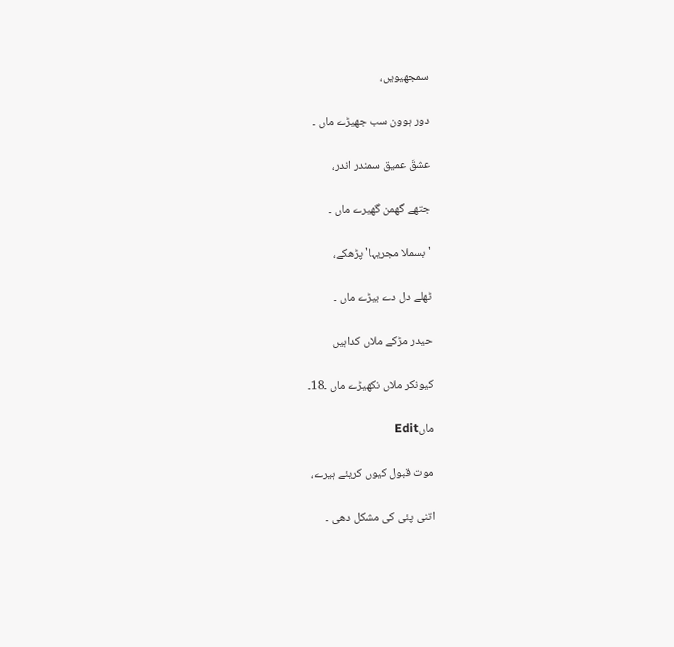سمجھیویں،

دور ہوون سب جھیڑے ماں ۔

عشقَ عمیق سمندر اندر،

جتھے گھمن گھیرے ماں ۔

'بسملا مجریہا' پڑھکے،

ٹھلے دل دے بیڑے ماں ۔

حیدر مڑکے ملاں کداہیں

کیونکر ملاں نکھیڑے ماں ۔18۔

ماںEdit

موت قبول کیوں کریئے ہیرے،

اتنی پئی کی مشکل دھی ۔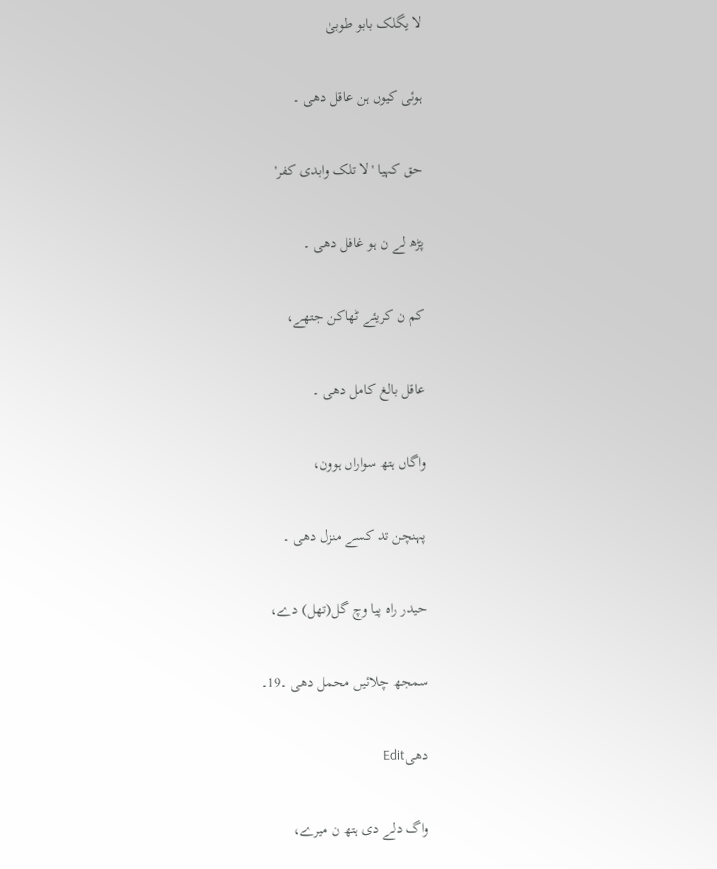لا یگلک بابو طوبیٰ

ہوئی کیوں ہن عاقل دھی ۔

حق کہیا 'لا تلک وابدی کفر'

پڑھ لے ن ہو غافل دھی ۔

کم ن کریئے ٹھاکن جتھے،

عاقل بالغ کامل دھی ۔

واگاں ہتھ سواراں ہوون،

پہنچن تد کسے منزل دھی ۔

حیدر راہ پیا وچ گل(تھل) دے،

سمجھ چلائیں محمل دھی ۔19۔

دھیEdit

واگ دلے دی ہتھ ن میرے،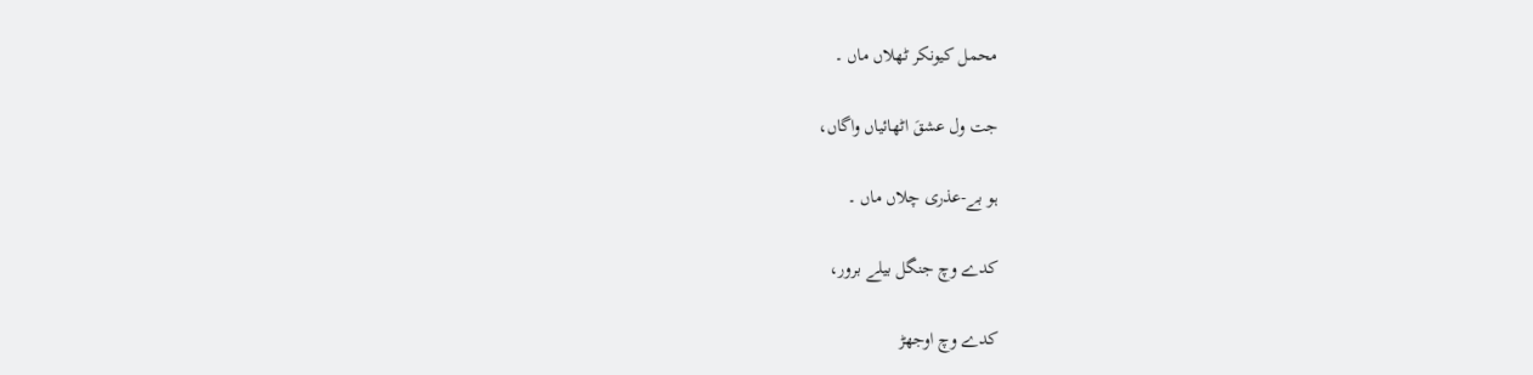محمل کیونکر ٹھلاں ماں ۔

جت ول عشقَ اٹھائیاں واگاں،

ہو بے-عذری چلاں ماں ۔

کدے وچ جنگل بیلے برور،

کدے وچ اوجھڑ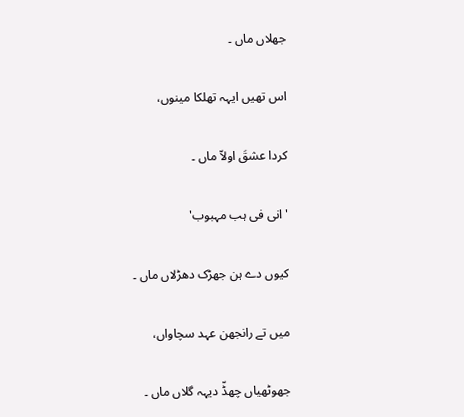جھلاں ماں ۔

اس تھیں ایہہ تھلکا مینوں،

کردا عشقَ اولاّ ماں ۔

'انی فی ہب مہبوب'

کیوں دے ہن جھڑک دھڑلاں ماں ۔

میں تے رانجھن عہد سچاواں،

جھوٹھیاں چھڈّ دیہہ گلاں ماں ۔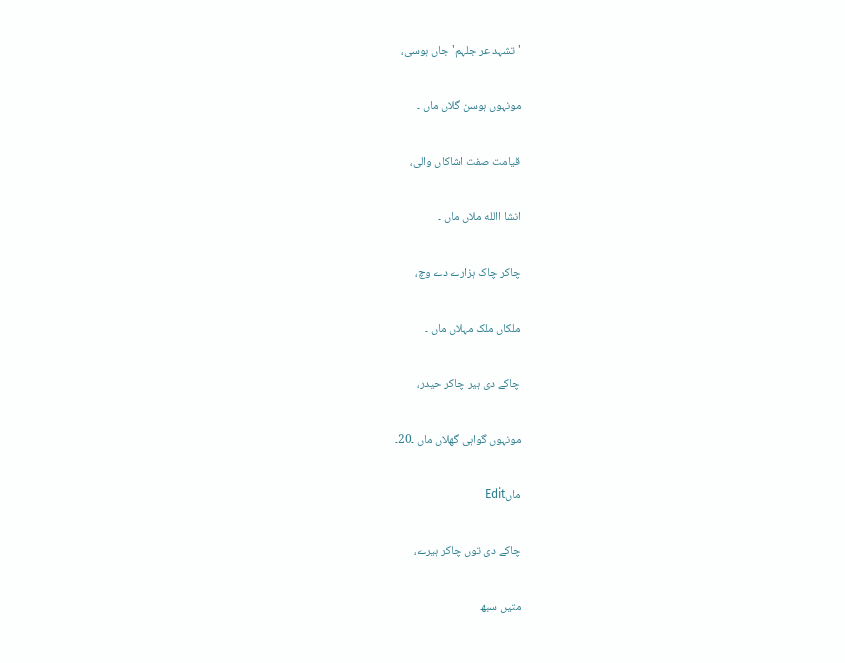'تشہد عر جلہم' جاں ہوسی،

مونہوں ہوسن گلاں ماں ۔

قیامت صفت اشاکاں والی،

انشا االله ملاں ماں ۔

چاکر چاک ہزارے دے وچ،

ملکاں ملک مہلاں ماں ۔

چاکے دی ہیر چاکر حیدر،

مونہوں گواہی گھلاں ماں ۔20۔

ماںEdit

چاکے دی توں چاکر ہیرے،

متیں سبھ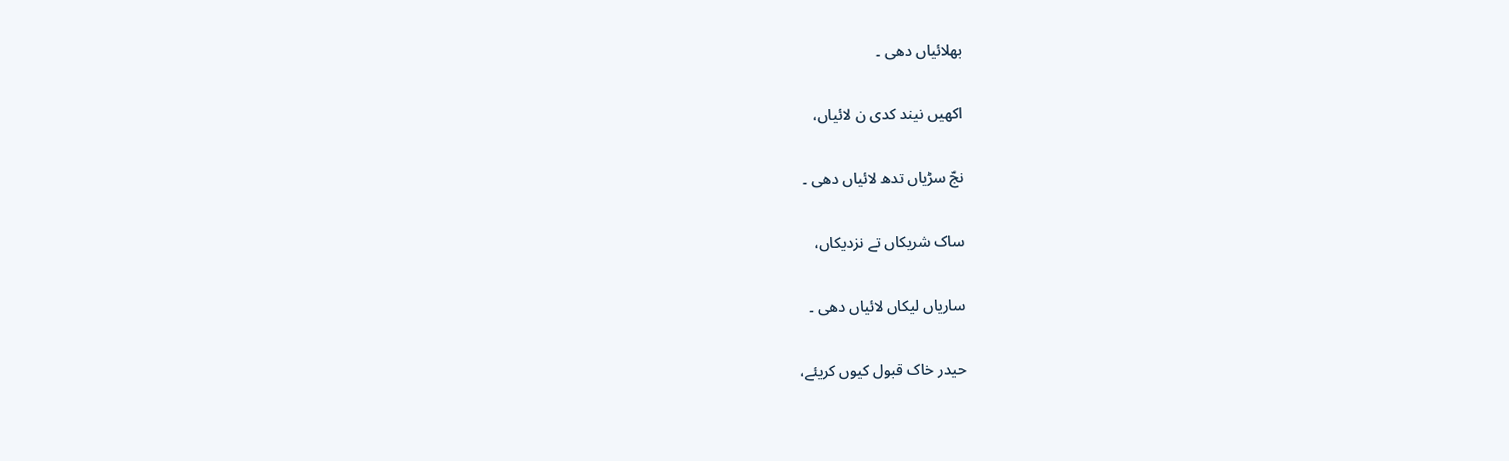بھلائیاں دھی ۔

اکھیں نیند کدی ن لائیاں،

نجّ سڑیاں تدھ لائیاں دھی ۔

ساک شریکاں تے نزدیکاں،

ساریاں لیکاں لائیاں دھی ۔

حیدر خاک قبول کیوں کریئے،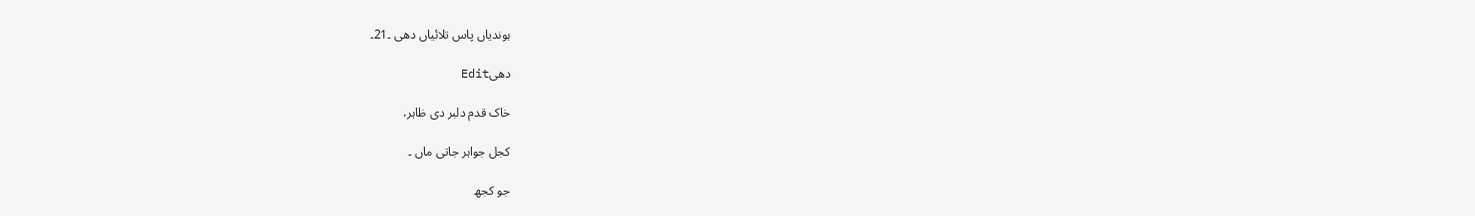ہوندیاں پاس تلائیاں دھی ۔21۔

دھیEdit

خاک قدم دلبر دی ظاہر،

کجل جواہر جاتی ماں ۔

جو کجھ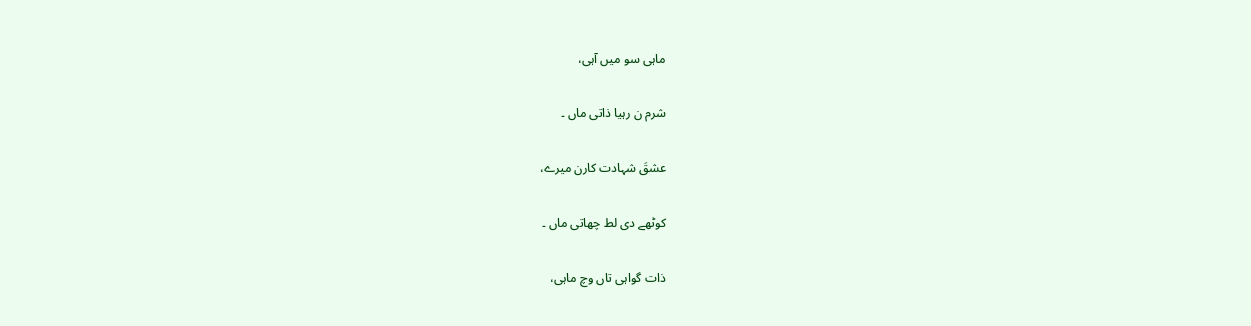ماہی سو میں آہی،

شرم ن رہیا ذاتی ماں ۔

عشقَ شہادت کارن میرے،

کوٹھے دی لط چھاتی ماں ۔

ذات گواہی تاں وچ ماہی،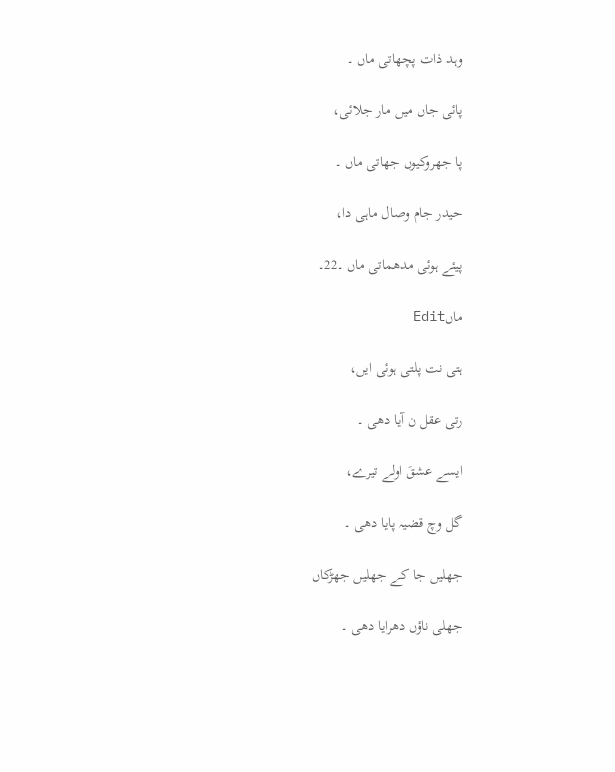وہد ذات پچھاتی ماں ۔

پائی جاں میں مار جلائی،

پا جھروکیوں جھاتی ماں ۔

حیدر جام وصال ماہی دا،

پیئے ہوئی مدھماتی ماں ۔22۔

ماںEdit

ہتی نت پلتی ہوئی ایں،

رتی عقل ن آیا دھی ۔

ایسے عشقَ اولے تیرے،

گل وچ قضیہ پایا دھی ۔

جھلیں جا کے جھلیں جھڑکاں

جھلی ناؤں دھرایا دھی ۔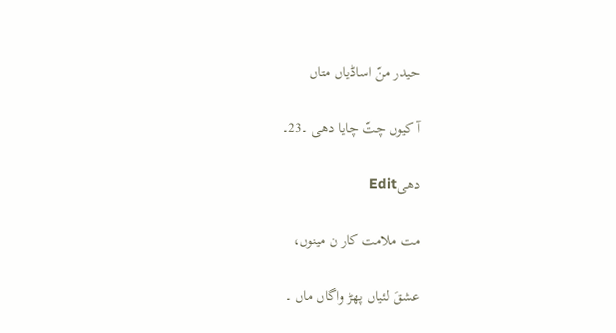حیدر منّ اساڈیاں متاں

آ کیوں چتّ چایا دھی ۔23۔

دھیEdit

مت ملامت کار ن مینوں،

عشقَ لئیاں پھڑ واگاں ماں ۔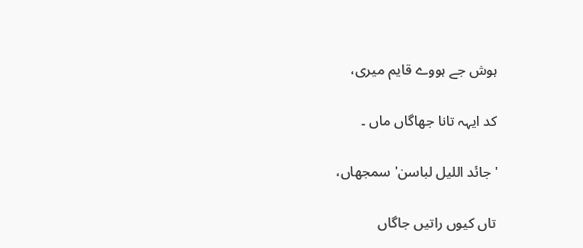ہوش جے ہووے قایم میری،

کد ایہہ تانا جھاگاں ماں ۔

'جائد اللیل لباسن' سمجھاں،

تاں کیوں راتیں جاگاں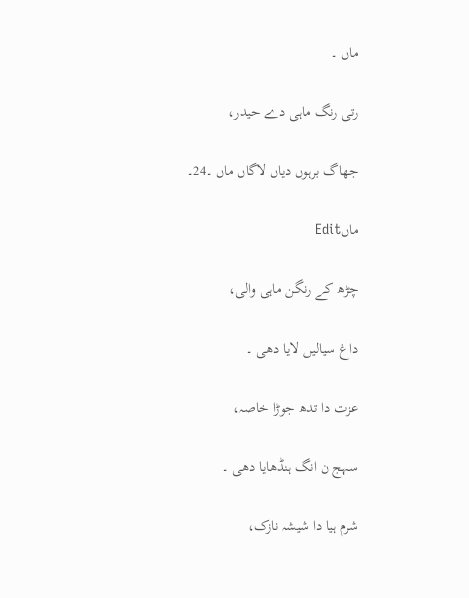ماں ۔

رتی رنگ ماہی دے حیدر،

جھاگ برہوں دیاں لاگاں ماں ۔24۔

ماںEdit

چڑھ کے رنگن ماہی والی،

داغ سیالیں لایا دھی ۔

عزت دا تدھ جوڑا خاصہ،

سہج ن انگ ہنڈھایا دھی ۔

شرم ہیا دا شیشہ نازک،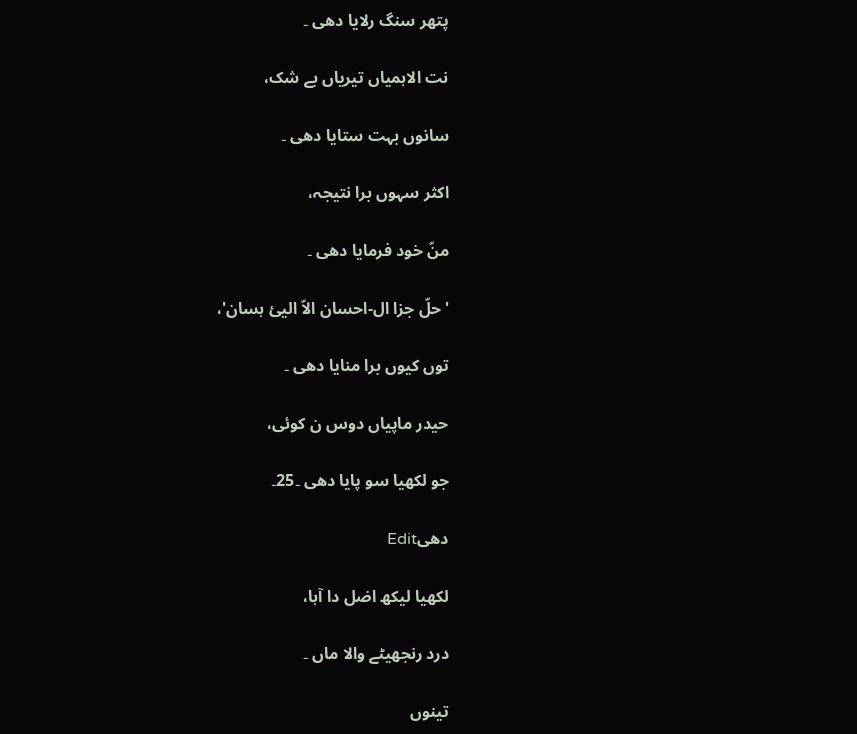پتھر سنگ رلایا دھی ۔

نت الاہمیاں تیریاں بے شک،

سانوں بہت ستایا دھی ۔

اکثر سہوں برا نتیجہ،

منّ خود فرمایا دھی ۔

'حلّ جزا ال-احسان الاّ الیئ ہسان'،

توں کیوں برا منایا دھی ۔

حیدر ماپیاں دوس ن کوئی،

جو لکھیا سو پایا دھی ۔25۔

دھیEdit

لکھیا لیکھ اضل دا آہا،

درد رنجھیٹے والا ماں ۔

تینوں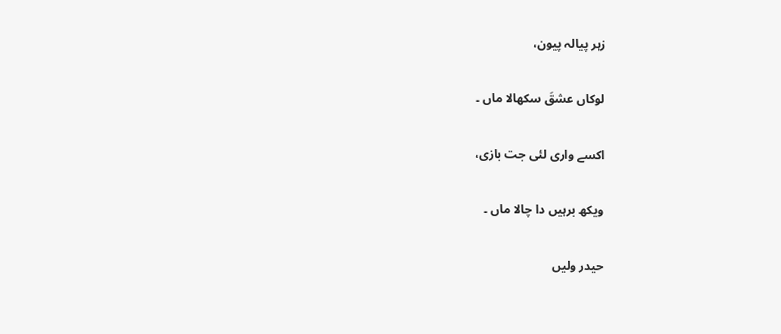زہر پیالہ پیون،

لوکاں عشقَ سکھالا ماں ۔

اکسے واری لئی جت بازی،

ویکھ برہیں دا چالا ماں ۔

حیدر ولیں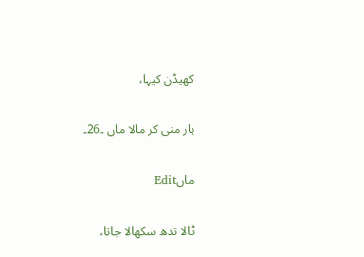کھیڈن کیہا،

ہار منی کر مالا ماں ۔26۔

ماںEdit

ٹالا تدھ سکھالا جاتا،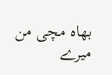بھاہ مچی من میرے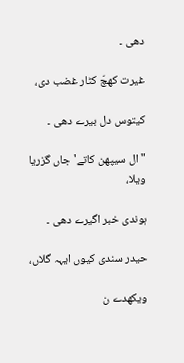دھی ۔

غیرت کھچّ کٹار غضب دی،

کیتوس دل بیرے دھی ۔

"ال سیپھن کاتے' جاں گزریا ویلا،

ہوندی خبر اگیرے دھی ۔

حیدر سندی کیوں ایہہ گلاں،

ویکھدے ن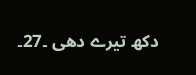دکھ تیرے دھی ۔27۔